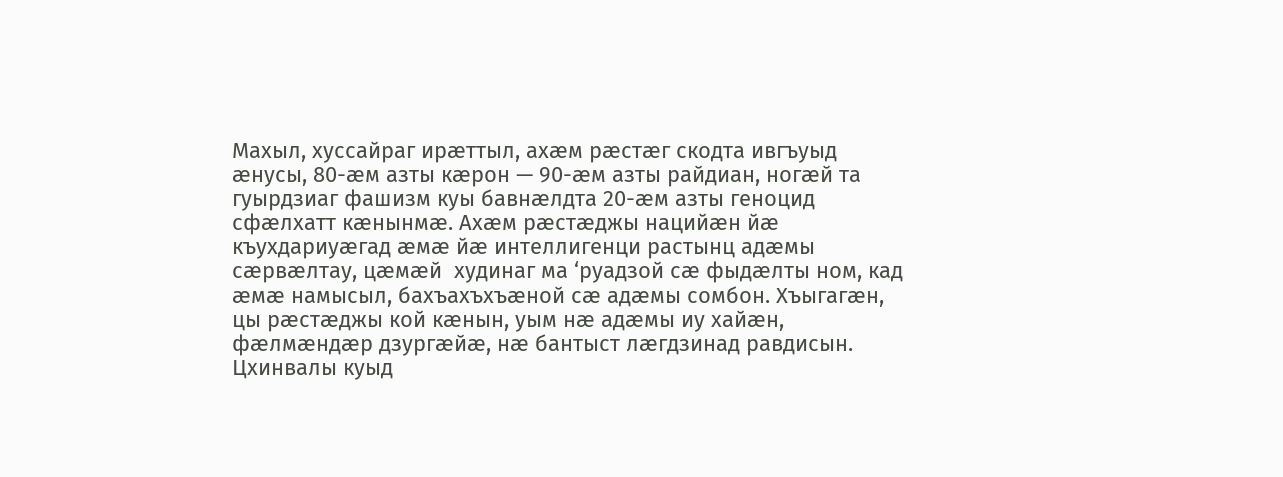Махыл, хуссайраг ирӕттыл, ахӕм рӕстӕг скодта ивгъуыд ӕнусы, 80-ӕм азты кӕрон — 90-ӕм азты райдиан, ногӕй та гуырдзиаг фашизм куы бавнӕлдта 20-ӕм азты геноцид сфӕлхатт кӕнынмæ. Ахӕм рæстæджы нацийӕн йӕ къухдариуӕгад ӕмӕ йӕ интеллигенци растынц адӕмы сӕрвӕлтау, цӕмӕй  худинаг ма ‘руадзой сӕ фыдӕлты ном, кад ӕмӕ намысыл, бахъахъхъӕной сӕ адӕмы сомбон. Хъыгагӕн, цы рӕстӕджы кой кӕнын, уым нӕ адӕмы иу хайӕн, фӕлмӕндӕр дзургӕйӕ, нӕ бантыст лӕгдзинад равдисын. Цхинвалы куыд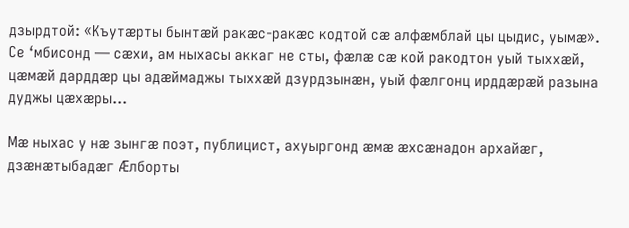дзырдтой: «Къутӕрты бынтӕй ракӕс-ракӕс кодтой сӕ алфӕмблай цы цыдис, уымӕ». Се ‘мбисонд — сӕхи, ам ныхасы аккаг не сты, фӕлӕ сӕ кой ракодтон уый тыххӕй, цӕмӕй дарддӕр цы адӕймаджы тыххӕй дзурдзынӕн, уый фӕлгонц ирддӕрӕй разына дуджы цӕхӕры…

Мӕ ныхас у нӕ зынгӕ поэт, публицист, ахуыргонд ӕмӕ ӕхсӕнадон архайӕг, дзӕнӕтыбадӕг Ӕлборты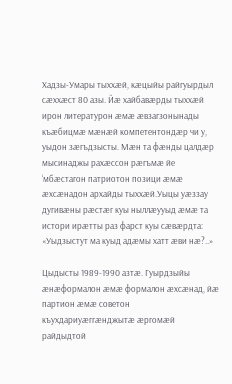Хадзы-Умары тыххӕй, кӕцыйы райгуырдыл сӕххӕст 80 азы. Йӕ хайбавӕрды тыххӕй ирон литературон ӕмӕ ӕвзагзонынады къӕбицмӕ мӕнӕй компетентондӕр чи у, уыдон зӕгъдзысты. Мӕн та фӕнды цалдӕр мысинаджы рахӕссон рӕгъмӕ йе ‘мбӕстагон патриотон позици ӕмӕ ӕхсӕнадон архайды тыххӕй.Уыцы уӕззау дугивӕны рӕстӕг куы ныллӕууыд ӕмӕ та истори ирӕтты раз фарст куы сӕвӕрдта: «Уыдзыстут ма куыд адӕмы хатт ӕви нӕ?..»

Цыдысты 1989-1990 азтӕ. Гуырдзыйы ӕнӕформалон ӕмӕ формалон ӕхсӕнад, йӕ партион ӕмӕ советон къухдариуӕггӕнджытӕ ӕргомӕй райдыдтой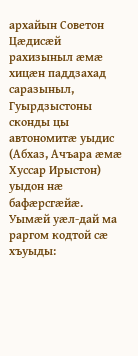архайын Советон Цӕдисӕй рахизыныл ӕмӕ хицӕн паддзахад саразыныл, Гуырдзыстоны сконды цы автономитӕ уыдис (Абхаз, Ачъара ӕмӕ Хуссар Ирыстон) уыдон нӕ бафӕрсгӕйӕ. Уымӕй уӕл-дай ма раргом кодтой сӕ хъуыды: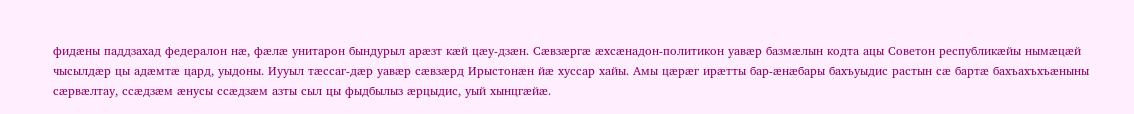фидӕны паддзахад федералон нӕ, фӕлӕ унитарон бындурыл арӕзт кӕй цӕу-дзӕн. Сæвзæргӕ ӕхсӕнадон-политикон уавӕр базмӕлын кодта ацы Советон республикӕйы нымӕцӕй чысылдӕр цы адӕмтӕ цард, уыдоны. Иууыл тӕссаг-дӕр уавӕр сӕвзӕрд Ирыстонӕн йӕ хуссар хайы. Амы цӕрӕг ирӕтты бар-ӕнӕбары бахъуыдис растын сӕ бартӕ бахъахъхъӕныны сӕрвӕлтау, ссӕдзӕм ӕнусы ссӕдзӕм азты сыл цы фыдбылыз ӕрцыдис, уый хынцгӕйӕ.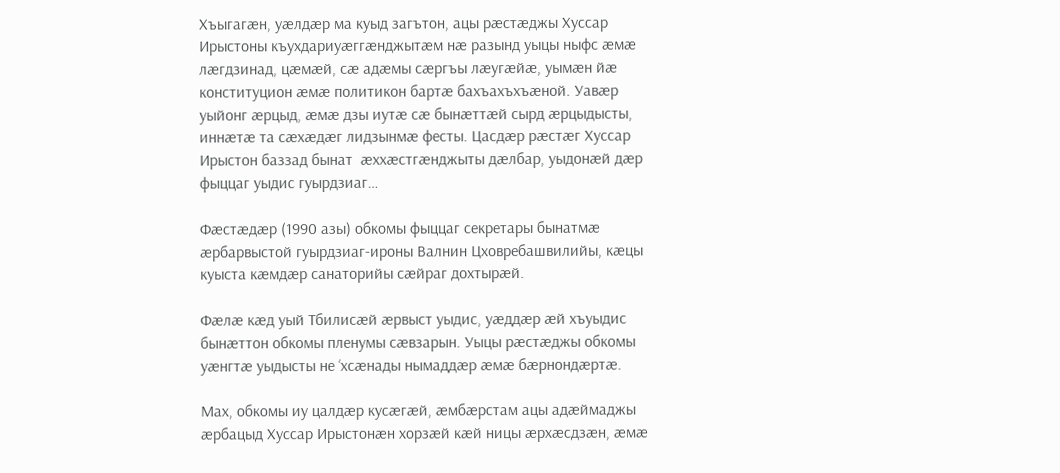Хъыгагӕн, уӕлдӕр ма куыд загътон, ацы рӕстӕджы Хуссар Ирыстоны къухдариуӕггӕнджытӕм нӕ разынд уыцы ныфс ӕмӕ лӕгдзинад, цӕмӕй, сӕ адӕмы сӕргъы лӕугӕйӕ, уымӕн йӕ конституцион ӕмӕ политикон бартӕ бахъахъхъӕной. Уавӕр уыйонг ӕрцыд, ӕмӕ дзы иутӕ сӕ бынӕттӕй сырд ӕрцыдысты, иннӕтӕ та сӕхӕдӕг лидзынмӕ фесты. Цасдӕр рӕстӕг Хуссар Ирыстон баззад бынат  ӕххӕстгӕнджыты дӕлбар, уыдонӕй дӕр фыццаг уыдис гуырдзиаг…

Фӕстӕдӕр (1990 азы) обкомы фыццаг секретары бынатмæ ӕрбарвыстой гуырдзиаг-ироны Валнин Цховребашвилийы, кӕцы куыста кӕмдӕр санаторийы сӕйраг дохтырӕй.

Фӕлӕ кӕд уый Тбилисӕй ӕрвыст уыдис, уӕддӕр ӕй хъуыдис бынӕттон обкомы пленумы сӕвзарын. Уыцы рӕстӕджы обкомы уӕнгтӕ уыдысты не ‘хсӕнады нымаддӕр ӕмӕ бӕрнондӕртӕ.

Мах, обкомы иу цалдӕр кусӕгӕй, ӕмбӕрстам ацы адӕймаджы ӕрбацыд Хуссар Ирыстонӕн хорзӕй кӕй ницы ӕрхӕсдзӕн, ӕмӕ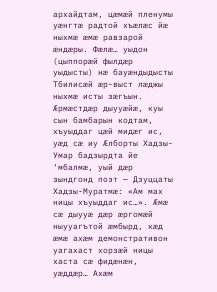архайдтам, цӕмӕй пленумы уӕнгтӕ радтой хъӕлӕс йӕ ныхмӕ ӕмӕ равзарой ӕндӕры. Фӕлӕ… уыдон (цыппорӕй фылдӕр уыдысты) нӕ бауӕндыдысты Тбилисӕй ӕр-выст лӕджы ныхмӕ исты зӕгъын. Ӕрмӕстдӕр дыууӕйӕ, куы сын бамбарын кодтам, хъуыддаг цӕй мидӕг ис, уӕд сӕ иу Ӕлборты Хадзы-Умар бадзырдта йе ‘мбалмӕ, уый дӕр зындгонд поэт — Дзуццаты Хадзы-Муратмӕ: «Ам мах ницы хъуыддаг ис…». Ӕмӕ сӕ дыууӕ дӕр ӕргомӕй ныууагътой ӕмбырд, кӕд ӕмӕ ахӕм демонстративон уагахаст хорзӕй ницы хаста сӕ фидӕнӕн, уæддæр… Ахӕм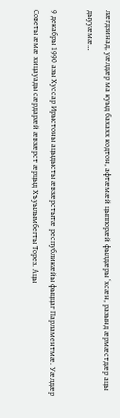лӕгдзинад, уӕлдӕр ма куыд бахахх кодтон, афтæмæй цыппорӕй фылдӕры ‘хсӕн, разынд ӕрмӕстдӕр ацы дыууӕмӕ…

9 декабры 1990 азы Хуссар Ирыстоны ацыдысты ӕвзӕрстытӕ республикӕйы фыццаг Парламентмӕ. Уӕлдӕр Советы ӕмӕ хицауады сӕрдарӕй ӕвзӕрст ӕрцыд Хъуылымбегты Торез. Ацы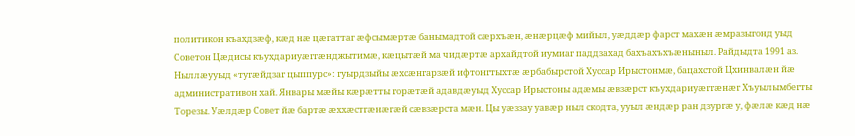политикон къахдзӕф, кӕд нӕ цӕгаттаг ӕфсымӕртӕ банымадтой сӕрхъӕн, ӕнӕрцӕф мийыл, уӕддӕр фарст махӕн ӕмразыгонд уыд Советон Цӕдисы къухдариуӕггӕнджытимӕ, кӕцытӕй ма чидӕртӕ архайдтой иумиаг паддзахад бахъахъхъӕныныл. Райдыдта 1991 аз. Ныллӕууыд «тугӕйдзаг цыппурс»: гуырдзыйы ӕхсӕнгарзæй ифтонгтыхтӕ ӕрбабырстой Хуссар Ирыстонмӕ, бацахстой Цхинвалӕн йӕ административон хай. Январы мӕйы кӕрӕтты горӕтӕй адавдӕуыд Хуссар Ирыстоны адӕмы ӕвзӕрст къухдариуӕггӕнӕг Хъуылымбегты Торезы. Уӕлдӕр Совет йӕ бартӕ ӕххӕстгӕнӕгӕй сӕвзӕрста мӕн. Цы уӕззау уавӕр ныл скодта, ууыл ӕндӕр ран дзургӕ у, фӕлӕ кӕд нӕ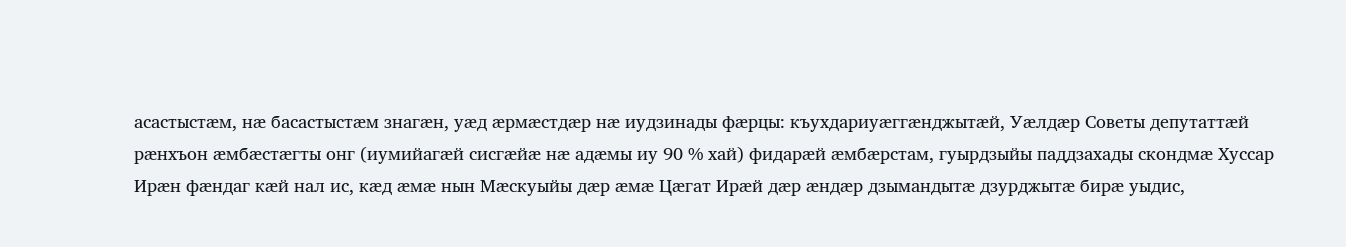асастыстӕм, нӕ басастыстӕм знагӕн, уӕд ӕрмӕстдӕр нӕ иудзинады фӕрцы: къухдариуӕггӕнджытӕй, Уӕлдӕр Советы депутаттӕй рӕнхъон ӕмбӕстӕгты онг (иумийагæй сисгӕйӕ нӕ адӕмы иу 90 % хай) фидарӕй ӕмбӕрстам, гуырдзыйы паддзахады скондмӕ Хуссар Ирӕн фӕндаг кӕй нал ис, кӕд ӕмӕ нын Мӕскуыйы дӕр ӕмӕ Цӕгат Ирӕй дӕр ӕндӕр дзымандытӕ дзурджытæ бирӕ уыдис,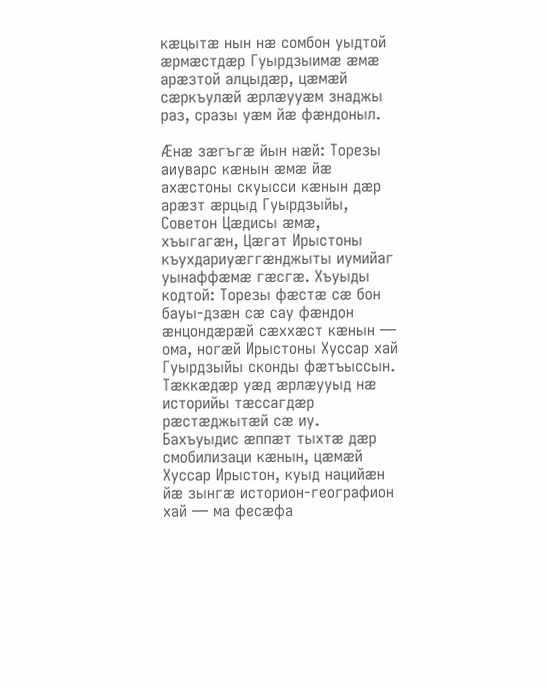кӕцытӕ нын нӕ сомбон уыдтой ӕрмӕстдӕр Гуырдзыимӕ ӕмӕ арӕзтой алцыдӕр, цӕмӕй сӕркъулӕй ӕрлӕууӕм знаджы раз, сразы уӕм йӕ фӕндоныл.

Ӕнӕ зӕгъгӕ йын нӕй: Торезы аиуварс кӕнын ӕмӕ йӕ ахӕстоны скуысси кӕнын дӕр арӕзт ӕрцыд Гуырдзыйы, Советон Цӕдисы ӕмӕ, хъыгагӕн, Цӕгат Ирыстоны къухдариуӕггӕнджыты иумийаг уынаффӕмӕ гӕсгӕ. Хъуыды кодтой: Торезы фӕстӕ сӕ бон бауы-дзӕн сӕ сау фӕндон ӕнцондӕрӕй сӕххӕст кӕнын — ома, ногӕй Ирыстоны Хуссар хай Гуырдзыйы сконды фӕтъыссын. Тӕккӕдӕр уӕд ӕрлӕууыд нӕ историйы тӕссагдӕр рӕстӕджытӕй сӕ иу. Бахъуыдис ӕппӕт тыхтӕ дӕр смобилизаци кӕнын, цӕмӕй Хуссар Ирыстон, куыд нацийӕн йӕ зынгӕ историон-географион хай — ма фесæфа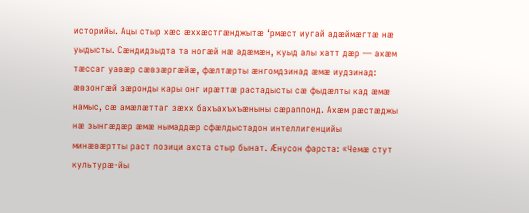историйы. Ацы стыр хӕс ӕххӕстгӕнджытӕ ‘рмӕст иугай адӕймӕгтӕ нӕ уыдысты. Сӕндидзыдта та ногӕй нӕ адӕмӕн, куыд алы хатт дӕр — ахӕм тӕссаг уавӕр сӕвзӕргӕйӕ, фӕлтӕрты ӕнгомдзинад ӕмӕ иудзинад: ӕвзонгӕй зӕронды кары онг ирӕттӕ растадысты сӕ фыдӕлты кад ӕмӕ намыс, сӕ амӕлӕттаг зӕхх бахъахъхъӕныны сӕраппонд. Ахӕм рӕстӕджы нӕ зынгӕдӕр ӕмӕ нымаддӕр сфӕлдыстадон интеллигенцийы минӕвӕртты раст позици ахста стыр бынат. Ӕнусон фарста: «Чемӕ стут культурӕ-йы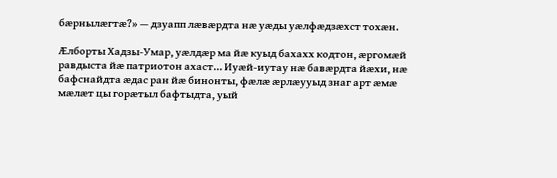бӕрнылӕгтӕ?» — дзуапп лӕвӕрдта нӕ уӕды уӕлфӕдзӕхст тохӕн.

Ӕлборты Хадзы-Умар, уӕлдӕр ма йӕ куыд бахахх кодтон, ӕргомӕй равдыста йӕ патриотон ахаст… Иуӕй-иутау нӕ бавӕрдта йӕхи, нӕ бафснайдта ӕдас ран йӕ бинонты, фӕлӕ ӕрлӕууыд знаг арт ӕмӕ мӕлӕт цы горӕтыл бафтыдта, уый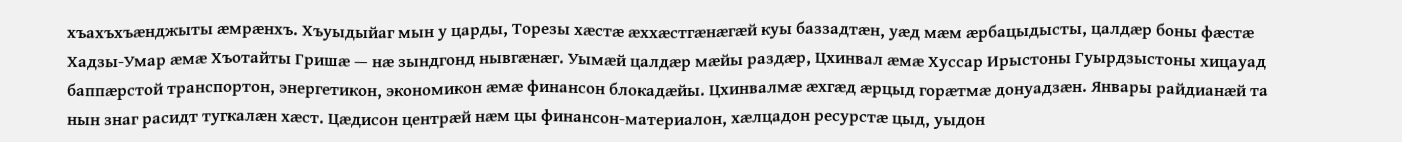хъахъхъӕнджыты ӕмрӕнхъ. Хъуыдыйаг мын у царды, Торезы хӕстӕ ӕххӕстгӕнӕгӕй куы баззадтӕн, уӕд мӕм ӕрбацыдысты, цалдӕр боны фӕстӕ Хадзы-Умар ӕмӕ Хъотайты Гришӕ — нӕ зындгонд нывгӕнӕг. Уымӕй цалдӕр мӕйы раздӕр, Цхинвал ӕмӕ Хуссар Ирыстоны Гуырдзыстоны хицауад баппӕрстой транспортон, энергетикон, экономикон ӕмӕ финансон блокадӕйы. Цхинвалмӕ ӕхгӕд ӕрцыд горӕтмӕ донуадзӕн. Январы райдианӕй та нын знаг расидт тугкалӕн хӕст. Цӕдисон центрӕй нӕм цы финансон-материалон, хӕлцадон ресурстӕ цыд, уыдон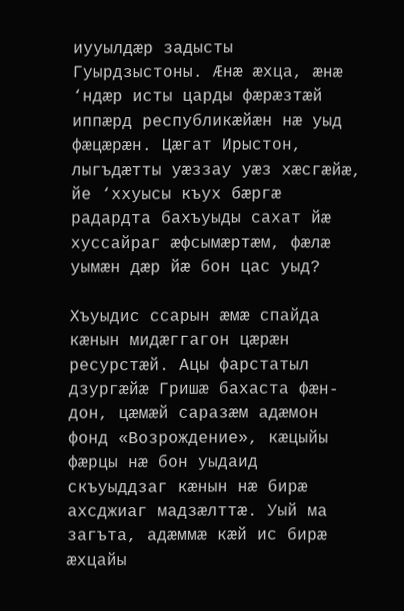иууылдӕр задысты Гуырдзыстоны. Ӕнӕ ӕхца, ӕнӕ ‘ндӕр исты царды фӕрӕзтӕй иппӕрд республикӕйӕн нӕ уыд фӕцӕрӕн. Цӕгат Ирыстон, лыгъдӕтты уӕззау уӕз хӕсгӕйӕ, йе ‘ххуысы къух бӕргӕ радардта бахъуыды сахат йӕ хуссайраг ӕфсымӕртӕм, фӕлӕ уымӕн дӕр йӕ бон цас уыд?

Хъуыдис ссарын ӕмӕ спайда кӕнын мидӕггагон цӕрӕн ресурстӕй. Ацы фарстатыл дзургӕйӕ Гришӕ бахаста фӕн-дон, цӕмӕй саразӕм адӕмон фонд «Возрождение», кӕцыйы фӕрцы нӕ бон уыдаид скъуыддзаг кӕнын нӕ бирӕ ахсджиаг мадзӕлттӕ. Уый ма загъта, адӕммӕ кӕй ис бирӕ ӕхцайы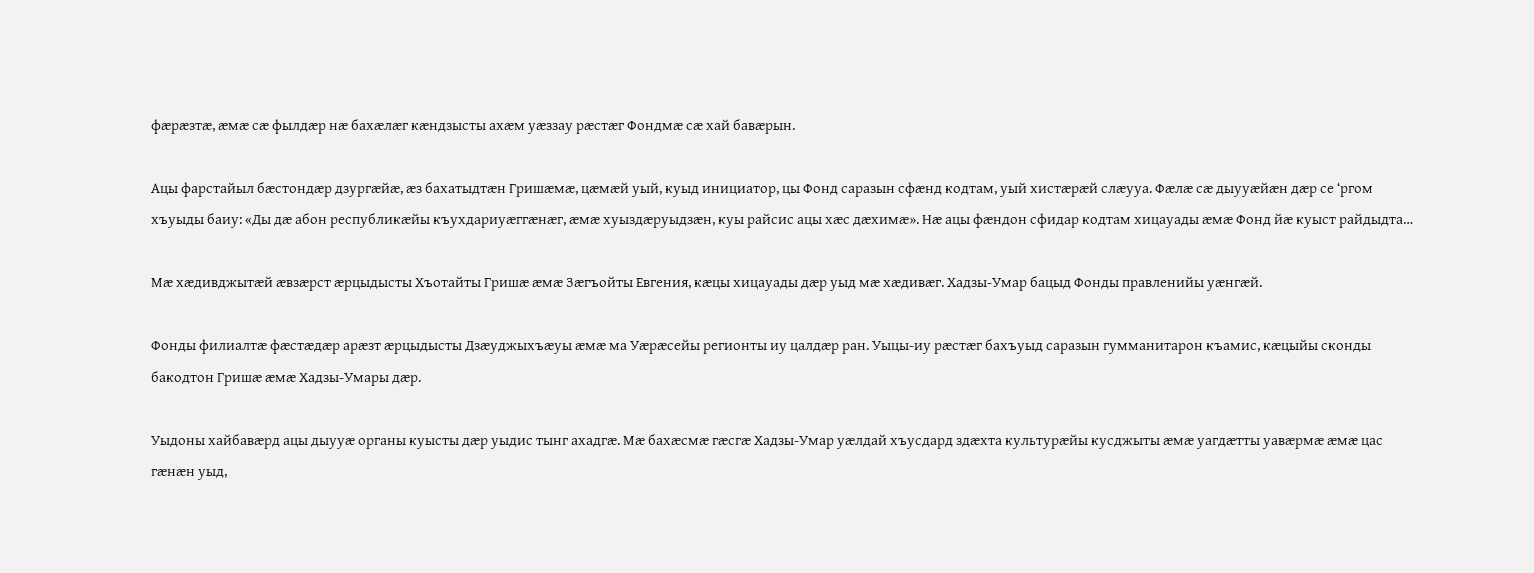фӕрӕзтӕ, ӕмӕ сӕ фылдӕр нӕ бахӕлӕг кӕндзысты ахӕм уӕззау рӕстӕг Фондмӕ сæ хай бавӕрын.

Ацы фарстайыл бӕстондӕр дзургӕйӕ, ӕз бахатыдтӕн Гришӕмӕ, цӕмӕй уый, куыд инициатор, цы Фонд саразын сфӕнд кодтам, уый хистӕрæй слӕууа. Фӕлӕ сӕ дыууӕйӕн дӕр се ‘ргом хъуыды баиу: «Ды дӕ абон республикӕйы къухдариуӕггӕнӕг, ӕмӕ хуыздӕруыдзӕн, куы райсис ацы хӕс дӕхимӕ». Нӕ ацы фӕндон сфидар кодтам хицауады ӕмӕ Фонд йӕ куыст райдыдта…

Мӕ хӕдивджытӕй ӕвзӕрст ӕрцыдысты Хъотайты Гришӕ ӕмӕ Зӕгъойты Евгения, кӕцы хицауады дӕр уыд мӕ хӕдивӕг. Хадзы-Умар бацыд Фонды правленийы уӕнгӕй.

Фонды филиалтӕ фӕстӕдӕр арӕзт ӕрцыдысты Дзӕуджыхъӕуы ӕмӕ ма Уæрæсейы регионты иу цалдӕр ран. Уыцы-иу рӕстӕг бахъуыд саразын гумманитарон къамис, кӕцыйы сконды бакодтон Гришӕ ӕмӕ Хадзы-Умары дӕр.

Уыдоны хайбавӕрд ацы дыууӕ органы куысты дӕр уыдис тынг ахадгӕ. Мӕ бахӕсмӕ гӕсгӕ Хадзы-Умар уӕлдай хъусдард здӕхта культурӕйы кусджыты ӕмӕ уагдӕтты уавӕрмӕ ӕмӕ цас гӕнӕн уыд,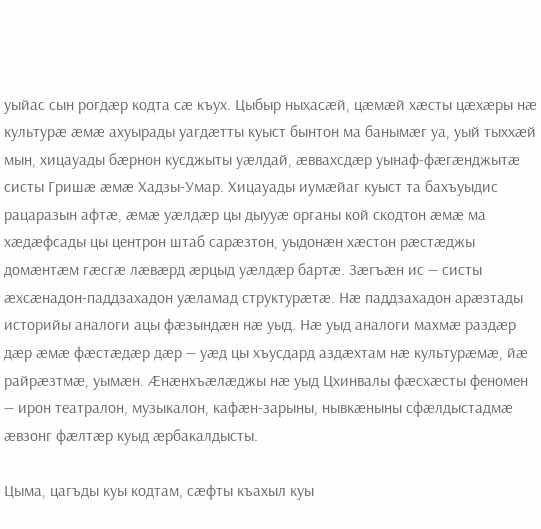уыйас сын рогдӕр кодта сӕ къух. Цыбыр ныхасӕй, цӕмӕй хӕсты цӕхӕры нӕ культурӕ ӕмӕ ахуырады уагдӕтты куыст бынтон ма банымӕг уа, уый тыххӕй мын, хицауады бӕрнон кусджыты уӕлдай, ӕввахсдӕр уынаф-фӕгӕнджытӕ систы Гришӕ ӕмӕ Хадзы-Умар. Хицауады иумӕйаг куыст та бахъуыдис рацаразын афтӕ, ӕмӕ уӕлдӕр цы дыууӕ органы кой скодтон ӕмӕ ма хӕдӕфсады цы центрон штаб сарӕзтон, уыдонӕн хӕстон рӕстӕджы домӕнтӕм гӕсгӕ лӕвӕрд ӕрцыд уӕлдӕр бартӕ. Зӕгъӕн ис — систы ӕхсӕнадон-паддзахадон уӕламад структурӕтӕ. Нӕ паддзахадон арӕзтады историйы аналоги ацы фӕзындӕн нӕ уыд. Нӕ уыд аналоги махмӕ раздӕр дӕр ӕмӕ фӕстӕдӕр дӕр — уӕд цы хъусдард аздӕхтам нæ культурӕмӕ, йӕ райрӕзтмӕ, уымӕн. Ӕнӕнхъӕлæджы нӕ уыд Цхинвалы фӕсхӕсты феномен — ирон театралон, музыкалон, кафӕн-зарыны, нывкӕныны сфӕлдыстадмæ ӕвзонг фӕлтӕр куыд æрбакалдысты.

Цыма, цагъды куы кодтам, сӕфты къахыл куы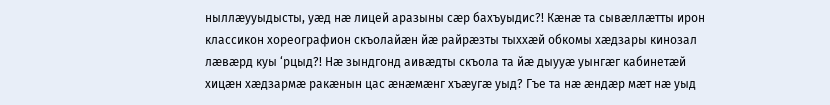ныллæууыдысты, уӕд нӕ лицей аразыны сӕр бахъуыдис?! Кӕнӕ та сывӕллӕтты ирон классикон хореографион скъолайӕн йӕ райрӕзты тыххӕй обкомы хӕдзары кинозал лӕвӕрд куы ‘рцыд?! Нӕ зындгонд аивӕдты скъола та йӕ дыууӕ уынгӕг кабинетӕй хицӕн хӕдзармӕ ракӕнын цас ӕнӕмӕнг хъӕугӕ уыд? Гъе та нӕ ӕндӕр мӕт нӕ уыд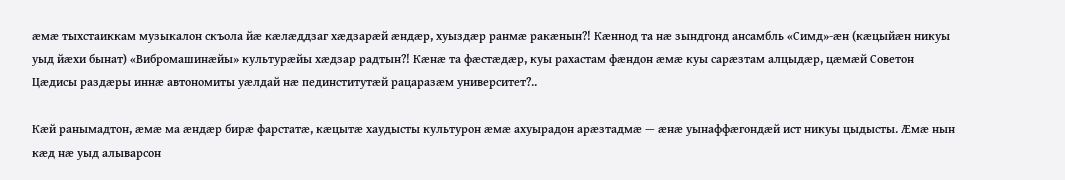ӕмӕ тыхстаиккам музыкалон скъола йӕ кӕлӕддзаг хӕдзарӕй ӕндӕр, хуыздӕр ранмӕ ракӕнын?! Кӕннод та нӕ зындгонд ансамбль «Симд»-ӕн (кӕцыйӕн никуы уыд йӕхи бынат) «Вибромашинӕйы» культурæйы хӕдзар радтын?! Кӕнæ та фӕстӕдӕр, куы рахастам фӕндон ӕмӕ куы сарӕзтам алцыдӕр, цӕмӕй Советон Цӕдисы раздӕры иннӕ автономиты уӕлдай нӕ пединститутӕй рацаразӕм университет?..

Кӕй ранымадтон, ӕмӕ ма ӕндӕр бирӕ фарстатӕ, кӕцытӕ хаудысты культурон ӕмӕ ахуырадон арӕзтадмӕ — ӕнӕ уынаффӕгондӕй ист никуы цыдысты. Ӕмӕ нын кӕд нӕ уыд алыварсон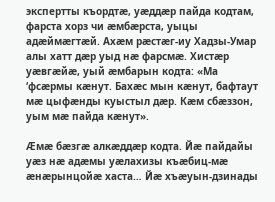экспертты къордтӕ, уӕддӕр пайда кодтам, фарста хорз чи æмбӕрста, уыцы адӕймӕгтӕй. Ахӕм рӕстӕг-иу Хадзы-Умар алы хатт дӕр уыд нӕ фарсмӕ. Хистӕр уӕвгӕйӕ, уый ӕмбарын кодта: «Ма ‘фсӕрмы кӕнут. Бахӕс мын кӕнут, бафтаут мӕ цыфӕнды куыстыл дӕр. Кӕм сбӕззон, уым мӕ пайда кӕнут».

Ӕмӕ бӕзгӕ алкӕддӕр кодта. Йӕ пайдайы уӕз нӕ адӕмы уӕлахизы къӕбиц-мӕ ӕнӕрынцойӕ хаста… Йӕ хъӕуын-дзинады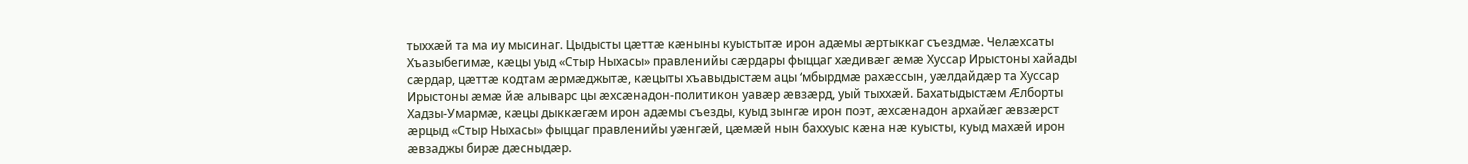тыххӕй та ма иу мысинаг. Цыдысты цӕттӕ кӕныны куыстытӕ ирон адӕмы ӕртыккаг съездмӕ. Челӕхсаты Хъазыбегимӕ, кӕцы уыд «Стыр Ныхасы» правленийы сӕрдары фыццаг хӕдивӕг ӕмӕ Хуссар Ирыстоны хайады сӕрдар, цӕттӕ кодтам ӕрмӕджытӕ, кӕцыты хъавыдыстӕм ацы ‘мбырдмӕ рахӕссын, уӕлдайдӕр та Хуссар Ирыстоны ӕмӕ йӕ алыварс цы ӕхсӕнадон-политикон уавӕр æвзæрд, уый тыххӕй. Бахатыдыстӕм Ӕлборты Хадзы-Умармӕ, кӕцы дыккӕгӕм ирон адӕмы съезды, куыд зынгӕ ирон поэт, ӕхсӕнадон архайӕг ӕвзӕрст ӕрцыд «Стыр Ныхасы» фыццаг правленийы уӕнгӕй, цӕмӕй нын баххуыс кӕна нӕ куысты, куыд махӕй ирон ӕвзаджы бирӕ дӕсныдӕр.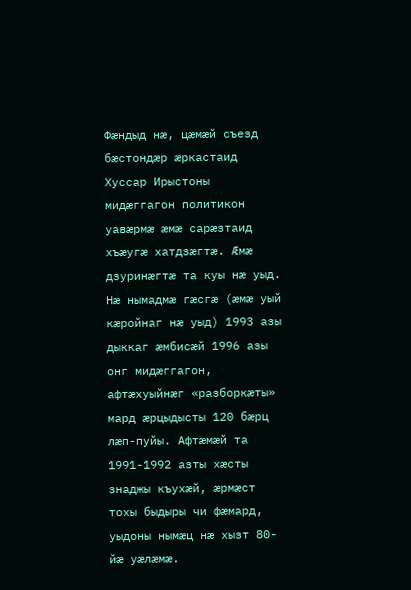Фӕндыд нӕ, цӕмӕй съезд бӕстондӕр ӕркастаид Хуссар Ирыстоны мидӕггагон политикон уавӕрмӕ ӕмӕ сарӕзтаид хъӕугӕ хатдзӕгтӕ. Ӕмӕ дзуринӕгтӕ та куы нӕ уыд. Нӕ нымадмӕ гӕсгӕ (ӕмӕ уый кӕройнаг нӕ уыд) 1993 азы дыккаг ӕмбисӕй 1996 азы онг мидӕггагон, афтӕхуыйнæг «разборкӕты» мард ӕрцыдысты 120 бӕрц лӕп-пуйы. Афтӕмӕй та 1991-1992 азты хӕсты знаджы къухӕй, ӕрмӕст тохы быдыры чи фӕмард, уыдоны нымӕц нӕ хызт 80-йӕ уӕлӕмӕ.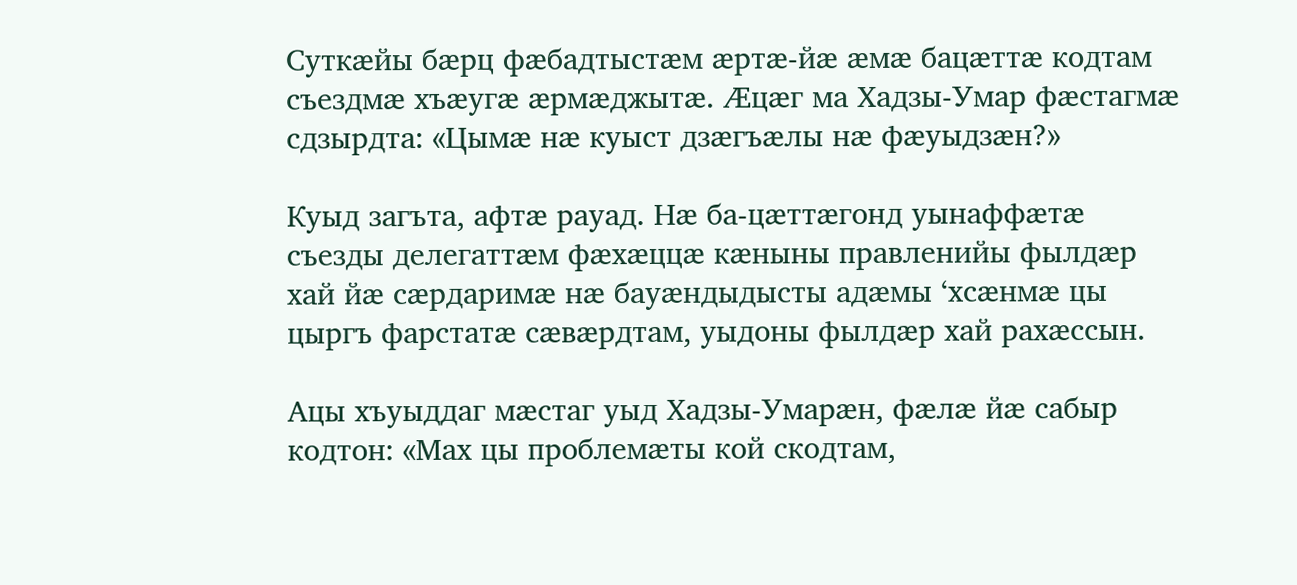Суткӕйы бӕрц фӕбадтыстӕм ӕртӕ-йӕ ӕмӕ бацӕттӕ кодтам съездмӕ хъӕугӕ ӕрмӕджытӕ. Ӕцӕг ма Хадзы-Умар фӕстагмӕ сдзырдта: «Цымӕ нӕ куыст дзӕгъӕлы нӕ фӕуыдзӕн?»

Куыд загъта, афтӕ рауад. Нӕ ба-цӕттӕгонд уынаффӕтӕ съезды делегаттӕм фӕхӕццӕ кӕныны правленийы фылдӕр хай йӕ сӕрдаримӕ нӕ бауӕндыдысты адӕмы ‘хсӕнмӕ цы цыргъ фарстатӕ сӕвӕрдтам, уыдоны фылдӕр хай рахӕссын.

Ацы хъуыддаг мӕстаг уыд Хадзы-Умарӕн, фӕлӕ йӕ сабыр кодтон: «Мах цы проблемӕты кой скодтам,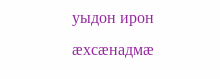уыдон ирон ӕхсӕнадмӕ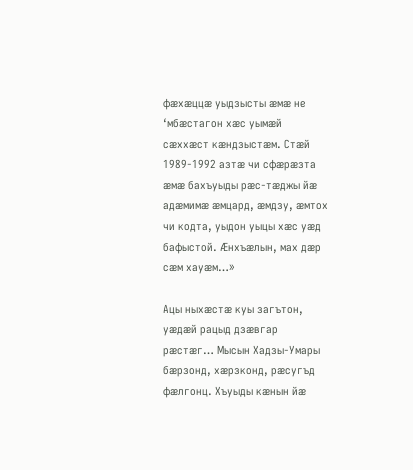фӕхӕццӕ уыдзысты ӕмӕ не ‘мбӕстагон хӕс уымӕй сӕххӕст кӕндзыстӕм. Стӕй 1989-1992 азтӕ чи сфӕрӕзта ӕмӕ бахъуыды рӕс-тӕджы йӕ адӕмимӕ ӕмцард, ӕмдзу, ӕмтох чи кодта, уыдон уыцы хӕс уӕд бафыстой. Ӕнхъӕлын, мах дӕр сӕм хауӕм…»

Ацы ныхӕстӕ куы загътон, уӕдӕй рацыд дзӕвгар рӕстӕг… Мысын Хадзы-Умары бӕрзонд, хӕрзконд, рӕсугъд фӕлгонц. Хъуыды кӕнын йӕ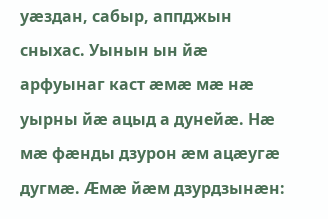уӕздан, сабыр, аппджын сныхас. Уынын ын йӕ арфуынаг каст ӕмӕ мӕ нӕ уырны йӕ ацыд а дунейӕ. Нӕ мӕ фӕнды дзурон ӕм ацӕугӕ дугмӕ. Ӕмӕ йӕм дзурдзынӕн: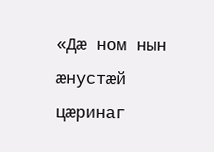«Дӕ ном нын ӕнустæй цӕринаг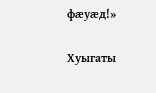фӕуӕд!»

Хуыгаты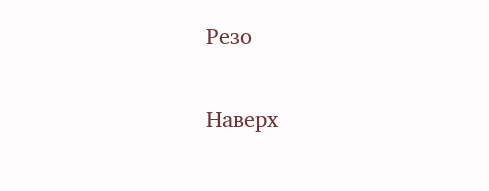Резо

Наверх